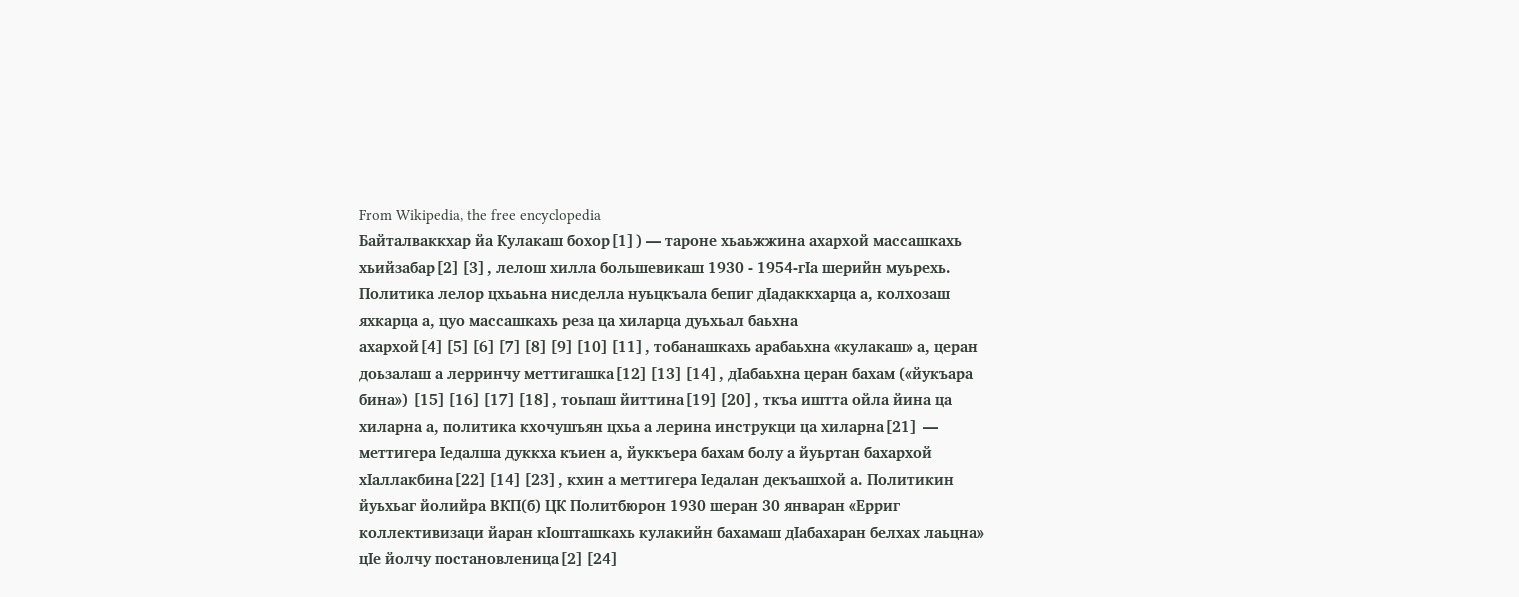From Wikipedia, the free encyclopedia
Байталваккхар йа Кулакаш бохор[1]) — тароне хьаьжжина ахархой массашкахь хьийзабар[2][3], лелош хилла большевикаш 1930 - 1954-гӀа шерийн муьрехь. Политика лелор цхьаьна нисделла нуьцкъала бепиг дӀадаккхарца а, колхозаш яхкарца а, цуо массашкахь реза ца хиларца дуьхьал баьхна ахархой[4][5][6][7][8][9][10][11], тобанашкахь арабаьхна «кулакаш» а, церан доьзалаш а лерринчу меттигашка[12][13][14], дӀабаьхна церан бахам («йукъара бина») [15][16][17][18], тоьпаш йиттина[19][20], ткъа иштта ойла йина ца хиларна а, политика кхочушъян цхьа а лерина инструкци ца хиларна[21] — меттигера Ӏедалша дуккха къиен а, йуккъера бахам болу а йуьртан бахархой хӀаллакбина[22][14][23], кхин а меттигера Ӏедалан декъашхой а. Политикин йуьхьаг йолийра ВКП(б) ЦК Политбюрон 1930 шеран 30 январан «Ерриг коллективизаци йаран кӀошташкахь кулакийн бахамаш дӀабахаран белхах лаьцна» цӀе йолчу постановленица[2][24]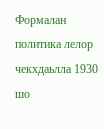Формалан политика лелор чекхдаьлла 1930 шо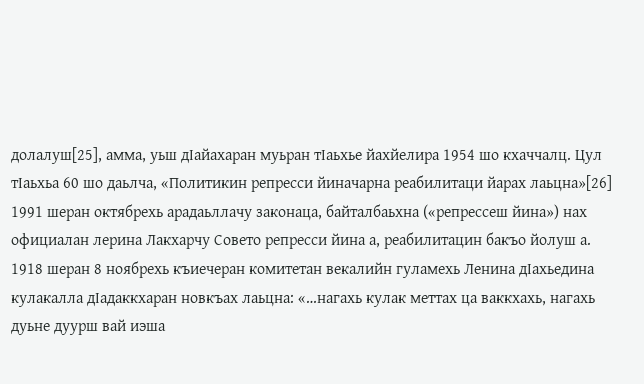долалуш[25], амма, уьш дӀайахаран муьран тӀаьхье йахйелира 1954 шо кхаччалц. Цул тӀаьхьа 60 шо даьлча, «Политикин репресси йиначарна реабилитаци йарах лаьцна»[26] 1991 шеран октябрехь арадаьллачу законаца, байталбаьхна («репрессеш йина») нах официалан лерина Лакхарчу Совето репресси йина а, реабилитацин бакъо йолуш а.
1918 шеран 8 ноябрехь къиечеран комитетан векалийн гуламехь Ленина дӀахьедина кулакалла дӀадаккхаран новкъах лаьцна: «…нагахь кулак меттах ца ваккхахь, нагахь дуьне дуурш вай иэша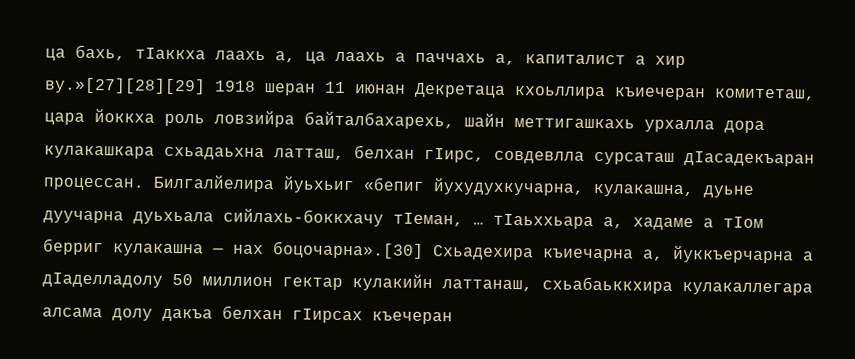ца бахь, тӀаккха лаахь а, ца лаахь а паччахь а, капиталист а хир ву.»[27][28][29] 1918 шеран 11 июнан Декретаца кхоьллира къиечеран комитеташ, цара йоккха роль ловзийра байталбахарехь, шайн меттигашкахь урхалла дора кулакашкара схьадаьхна латташ, белхан гӀирс, совдевлла сурсаташ дӀасадекъаран процессан. Билгалйелира йуьхьиг «бепиг йухудухкучарна, кулакашна, дуьне дуучарна дуьхьала сийлахь-боккхачу тӀеман, … тӀаьххьара а, хадаме а тӀом берриг кулакашна — нах боцочарна».[30] Схьадехира къиечарна а, йуккъерчарна а дӀаделладолу 50 миллион гектар кулакийн латтанаш, схьабаьккхира кулакаллегара алсама долу дакъа белхан гӀирсах къечеран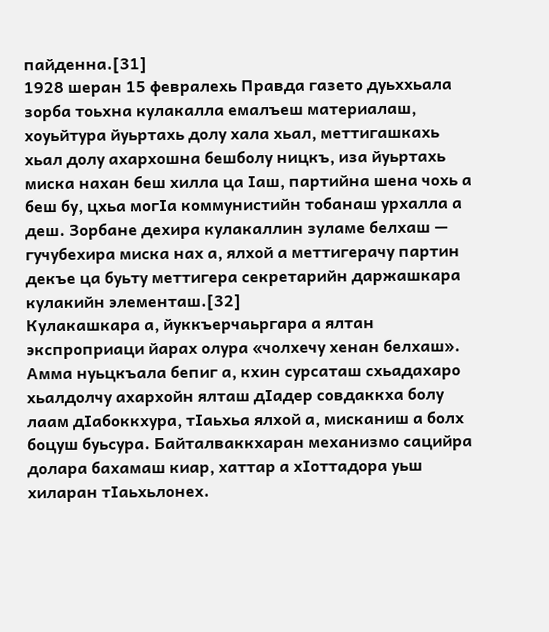пайденна.[31]
1928 шеран 15 февралехь Правда газето дуьххьала зорба тоьхна кулакалла емалъеш материалаш, хоуьйтура йуьртахь долу хала хьал, меттигашкахь хьал долу ахархошна бешболу ницкъ, иза йуьртахь миска нахан беш хилла ца Ӏаш, партийна шена чохь а беш бу, цхьа могӀа коммунистийн тобанаш урхалла а деш. Зорбане дехира кулакаллин зуламе белхаш — гучубехира миска нах а, ялхой а меттигерачу партин декъе ца буьту меттигера секретарийн даржашкара кулакийн элементаш.[32]
Кулакашкара а, йуккъерчаьргара а ялтан экспроприаци йарах олура «чолхечу хенан белхаш». Амма нуьцкъала бепиг а, кхин сурсаташ схьадахаро хьалдолчу ахархойн ялташ дӀадер совдаккха болу лаам дӀабоккхура, тӀаьхьа ялхой а, мисканиш а болх боцуш буьсура. Байталваккхаран механизмо сацийра долара бахамаш киар, хаттар а хӀоттадора уьш хиларан тӀаьхьлонех.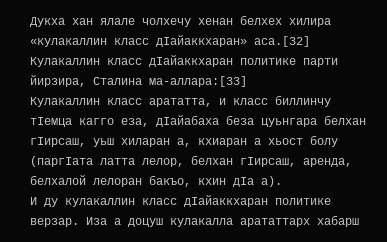Дукха хан ялале чолхечу хенан белхех хилира «кулакаллин класс дӀайаккхаран» аса.[32]
Кулакаллин класс дӀайаккхаран политике парти йирзира, Сталина ма-аллара:[33]
Кулакаллин класс арататта, и класс биллинчу тӀемца кагго еза, дӀайабаха беза цуьнгара белхан гӀирсаш, уьш хиларан а, кхиаран а хьост болу (паргӀата латта лелор, белхан гӀирсаш, аренда, белхалой лелоран бакъо, кхин дӀа а).
И ду кулакаллин класс дӀайаккхаран политике верзар. Иза а доцуш кулакалла арататтарх хабарш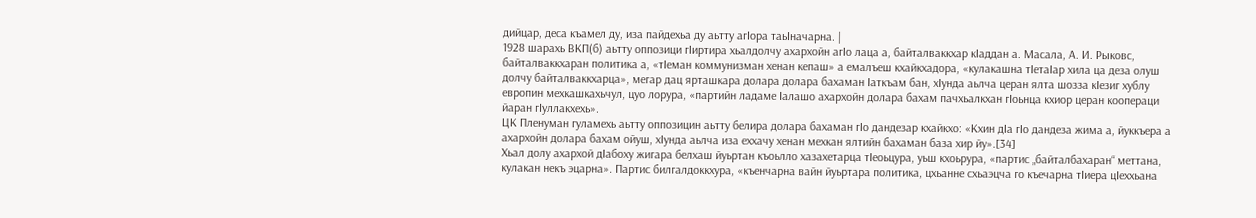дийцар, деса къамел ду, иза пайдехьа ду аьтту агӀора таьӀначарна. |
1928 шарахь ВКП(б) аьтту оппозици гӀиртира хьалдолчу ахархойн агӀо лаца а, байталваккхар кӀаддан а. Масала, А. И. Рыковс, байталваккхаран политика а, «тӀеман коммунизман хенан кепаш» а емалъеш кхайкхадора, «кулакашна тӀетаӀар хила ца деза олуш долчу байталваккхарца», мегар дац ярташкара долара долара бахаман Ӏаткъам бан, хӀунда аьлча церан ялта шозза кӀезиг хублу европин мехкашкахьчул, цуо лорура, «партийн ладаме Ӏалашо ахархойн долара бахам пачхьалкхан гӀоьнца кхиор церан коопераци йаран гӀуллакхехь».
ЦК Пленуман гуламехь аьтту оппозицин аьтту белира долара бахаман гӀо дандезар кхайкхо: «Кхин дӀа гӀо дандеза жима а, йуккъера а ахархойн долара бахам ойуш, хӀунда аьлча иза еххачу хенан мехкан ялтийн бахаман база хир йу».[34]
Хьал долу ахархой дӀабоху жигара белхаш йуьртан къоьлло хазахетарца тӀеоьцура, уьш кхоьрура, «партис „байталбахаран“ меттана, кулакан некъ эцарна». Партис билгалдоккхура, «къенчарна вайн йуьртара политика, цхьанне схьаэцча го къечарна тӀиера цӀеххьана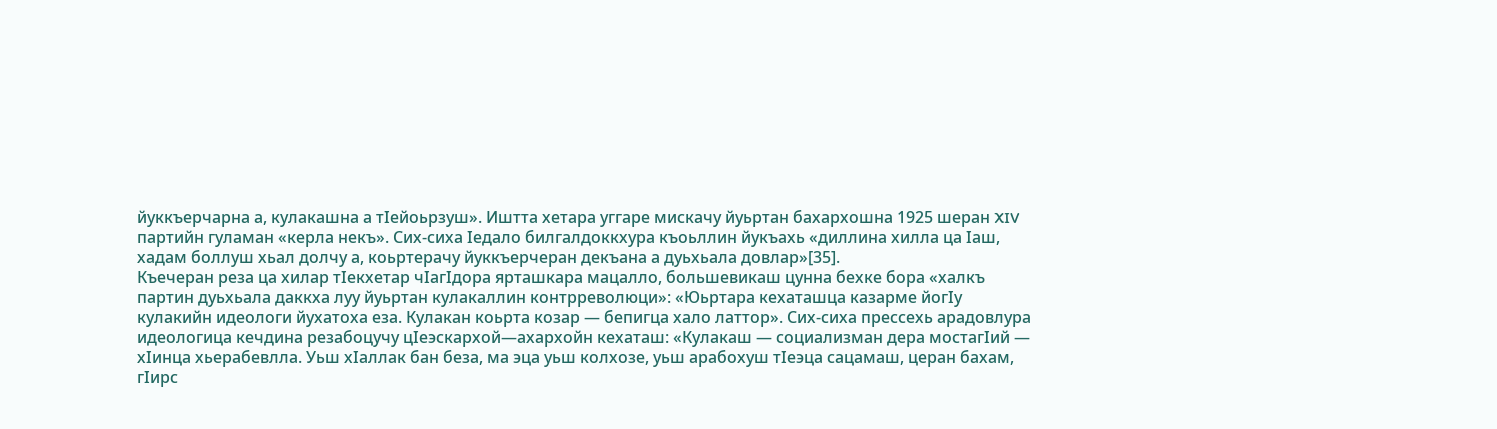йуккъерчарна а, кулакашна а тӀейоьрзуш». Иштта хетара уггаре мискачу йуьртан бахархошна 1925 шеран XIV партийн гуламан «керла некъ». Сих-сиха Ӏедало билгалдоккхура къоьллин йукъахь «диллина хилла ца Ӏаш, хадам боллуш хьал долчу а, коьртерачу йуккъерчеран декъана а дуьхьала довлар»[35].
Къечеран реза ца хилар тӀекхетар чӀагӀдора ярташкара мацалло, большевикаш цунна бехке бора «халкъ партин дуьхьала даккха луу йуьртан кулакаллин контрреволюци»: «Юьртара кехаташца казарме йогӀу кулакийн идеологи йухатоха еза. Кулакан коьрта козар — бепигца хало латтор». Сих-сиха прессехь арадовлура идеологица кечдина резабоцучу цӀеэскархой—ахархойн кехаташ: «Кулакаш — социализман дера мостагӀий — хӀинца хьерабевлла. Уьш хӀаллак бан беза, ма эца уьш колхозе, уьш арабохуш тӀеэца сацамаш, церан бахам, гӀирс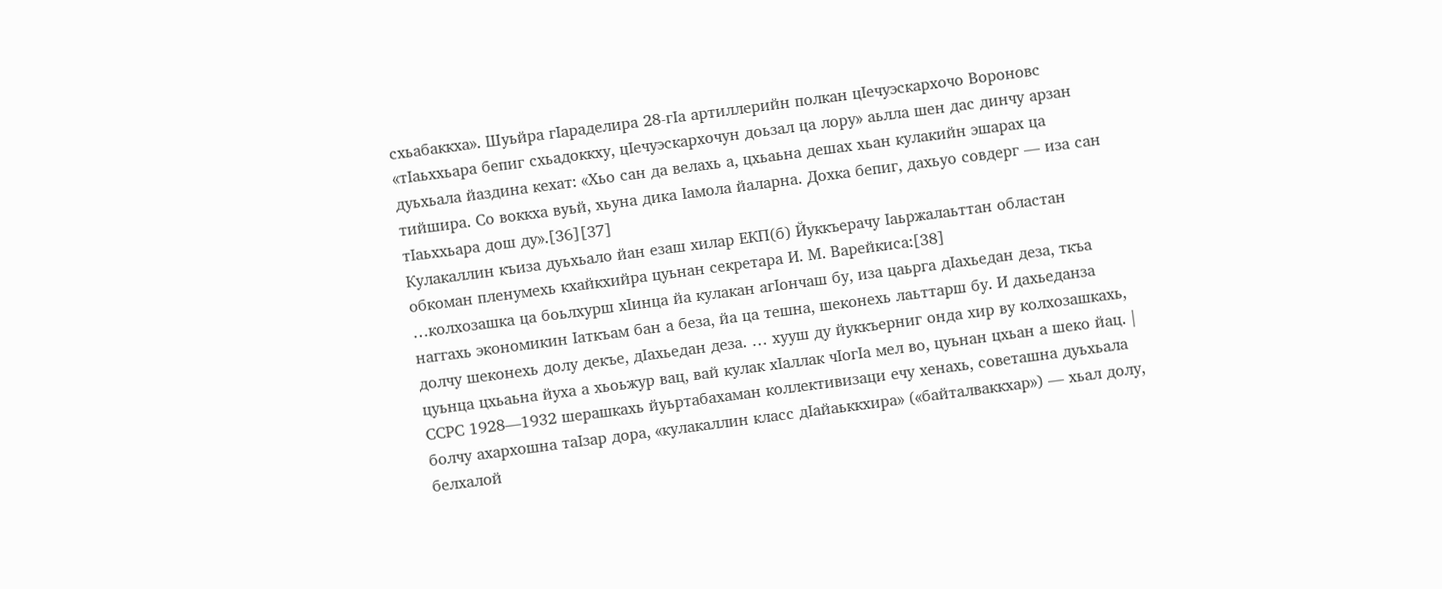схьабаккха». Шуьйра гӀараделира 28-гӀа артиллерийн полкан цӀечуэскархочо Вороновс «тӀаьххьара бепиг схьадоккху, цӀечуэскархочун доьзал ца лору» аьлла шен дас динчу арзан дуьхьала йаздина кехат: «Хьо сан да велахь а, цхьаьна дешах хьан кулакийн эшарах ца тийшира. Со воккха вуьй, хьуна дика Ӏамола йаларна. Дохка бепиг, дахьуо совдерг — иза сан тӀаьххьара дош ду».[36][37]
Кулакаллин къиза дуьхьало йан езаш хилар ЕКП(б) Йуккъерачу Ӏаьржалаьттан областан обкоман пленумехь кхайкхийра цуьнан секретара И. М. Варейкиса:[38]
…колхозашка ца боьлхурш хӀинца йа кулакан агӀончаш бу, иза цаьрга дӀахьедан деза, ткъа наггахь экономикин Ӏаткъам бан а беза, йа ца тешна, шеконехь лаьттарш бу. И дахьеданза долчу шеконехь долу декъе, дӀахьедан деза. … хууш ду йуккъерниг онда хир ву колхозашкахь, цуьнца цхьаьна йуха а хьоьжур вац, вай кулак хӀаллак чӀогӀа мел во, цуьнан цхьан а шеко йац. |
ССРС 1928—1932 шерашкахь йуьртабахаман коллективизаци ечу хенахь, советашна дуьхьала болчу ахархошна таӀзар дора, «кулакаллин класс дӀайаьккхира» («байталваккхар») — хьал долу, белхалой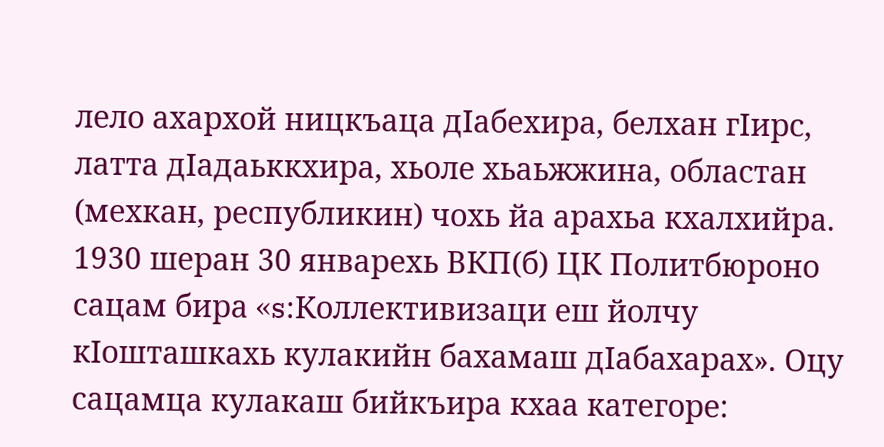лело ахархой ницкъаца дӀабехира, белхан гӀирс, латта дӀадаьккхира, хьоле хьаьжжина, областан (мехкан, республикин) чохь йа арахьа кхалхийра.
1930 шеран 30 январехь ВКП(б) ЦК Политбюроно сацам бира «s:Коллективизаци еш йолчу кӀошташкахь кулакийн бахамаш дӀабахарах». Оцу сацамца кулакаш бийкъира кхаа категоре: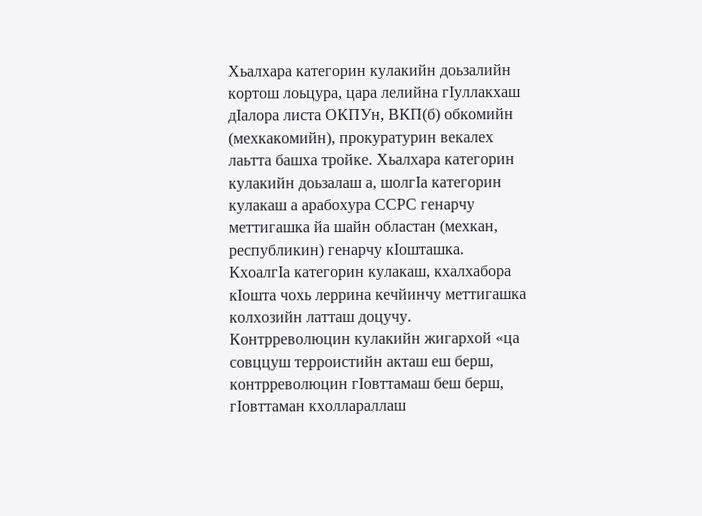Хьалхара категорин кулакийн доьзалийн кортош лоьцура, цара лелийна гӀуллакхаш дӀалора листа ОКПУн, ВКП(б) обкомийн (мехкакомийн), прокуратурин векалех лаьтта башха тройке. Хьалхара категорин кулакийн доьзалаш а, шолгӀа категорин кулакаш а арабохура ССРС генарчу меттигашка йа шайн областан (мехкан, республикин) генарчу кӀошташка. КхоалгӀа категорин кулакаш, кхалхабора кӀошта чохь леррина кечйинчу меттигашка колхозийн латташ доцучу.
Контрреволюцин кулакийн жигархой «ца совццуш терроистийн акташ еш берш, контрреволюцин гӀовттамаш беш берш, гӀовттаман кхоллараллаш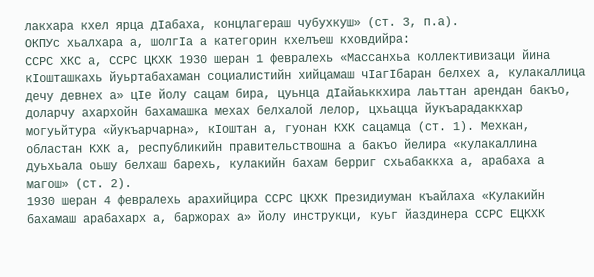лакхара кхел ярца дӀабаха, концлагераш чубухкуш» (ст. 3, п.а).
ОКПУс хьалхара а, шолгӀа а категорин кхелъеш кховдийра:
ССРС ХКС а, ССРС ЦКХК 1930 шеран 1 февралехь «Массанхьа коллективизаци йина кӀошташкахь йуьртабахаман социалистийн хийцамаш чӀагӀбаран белхех а, кулакаллица дечу девнех а» цӀе йолу сацам бира, цуьнца дӀайаьккхира лаьттан арендан бакъо, доларчу ахархойн бахамашка мехах белхалой лелор, цхьацца йукъарадаккхар могуьйтура «йукъарчарна», кӀоштан а, гуонан КХК сацамца (ст. 1). Мехкан, областан КХК а, республикийн правительствошна а бакъо йелира «кулакаллина дуьхьала оьшу белхаш барехь, кулакийн бахам берриг схьабаккха а, арабаха а магош» (ст. 2).
1930 шеран 4 февралехь арахийцира ССРС ЦКХК Президиуман къайлаха «Кулакийн бахамаш арабахарх а, баржорах а» йолу инструкци, куьг йаздинера ССРС ЕЦКХК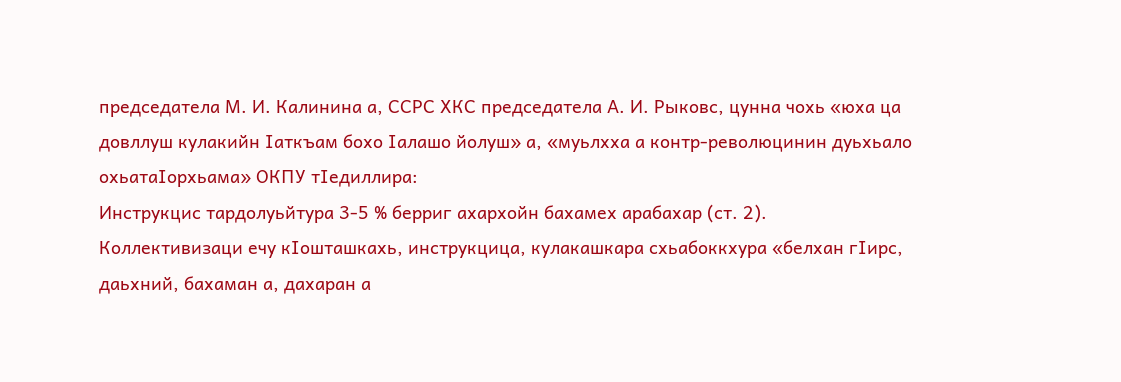председатела М. И. Калинина а, ССРС ХКС председатела А. И. Рыковс, цунна чохь «юха ца довллуш кулакийн Ӏаткъам бохо Ӏалашо йолуш» а, «муьлхха а контр-революцинин дуьхьало охьатаӀорхьама» ОКПУ тӀедиллира:
Инструкцис тардолуьйтура 3-5 % берриг ахархойн бахамех арабахар (ст. 2).
Коллективизаци ечу кӀошташкахь, инструкцица, кулакашкара схьабоккхура «белхан гӀирс, даьхний, бахаман а, дахаран а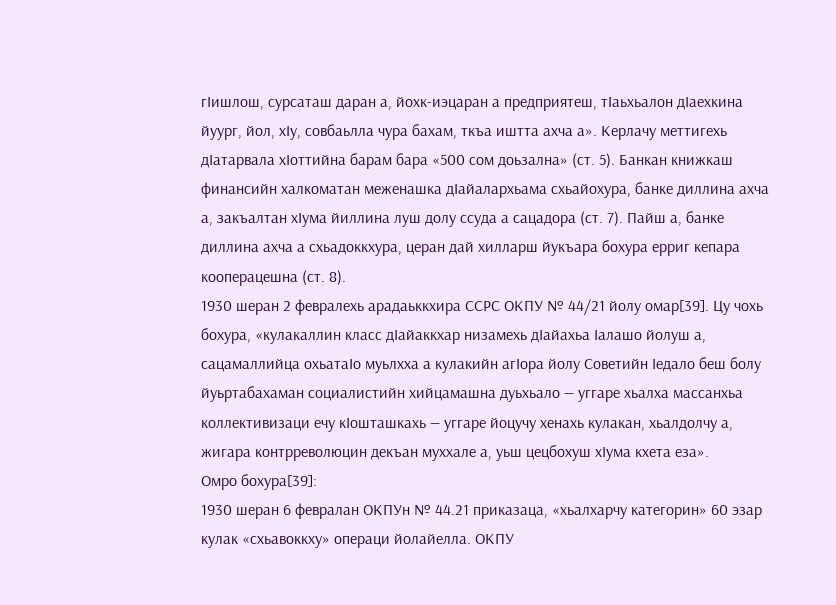гӀишлош, сурсаташ даран а, йохк-иэцаран а предприятеш, тӀаьхьалон дӀаехкина йуург, йол, хӀу, совбаьлла чура бахам, ткъа иштта ахча а». Керлачу меттигехь дӀатарвала хӀоттийна барам бара «500 сом доьзална» (ст. 5). Банкан книжкаш финансийн халкоматан меженашка дӀайалархьама схьайохура, банке диллина ахча а, закъалтан хӀума йиллина луш долу ссуда а сацадора (ст. 7). Пайш а, банке диллина ахча а схьадоккхура, церан дай хилларш йукъара бохура ерриг кепара кооперацешна (ст. 8).
1930 шеран 2 февралехь арадаьккхира ССРС ОКПУ № 44/21 йолу омар[39]. Цу чохь бохура, «кулакаллин класс дӀайаккхар низамехь дӀайахьа Ӏалашо йолуш а, сацамаллийца охьатаӀо муьлхха а кулакийн агӀора йолу Советийн Ӏедало беш болу йуьртабахаман социалистийн хийцамашна дуьхьало — уггаре хьалха массанхьа коллективизаци ечу кӀошташкахь — уггаре йоцучу хенахь кулакан, хьалдолчу а, жигара контрреволюцин декъан муххале а, уьш цецбохуш хӀума кхета еза».
Омро бохура[39]:
1930 шеран 6 февралан ОКПУн № 44.21 приказаца, «хьалхарчу категорин» 60 эзар кулак «схьавоккху» операци йолайелла. ОКПУ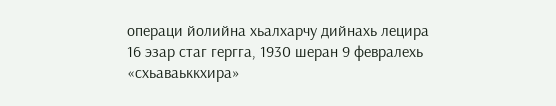операци йолийна хьалхарчу дийнахь лецира 16 эзар стаг гергга, 1930 шеран 9 февралехь «схьаваьккхира»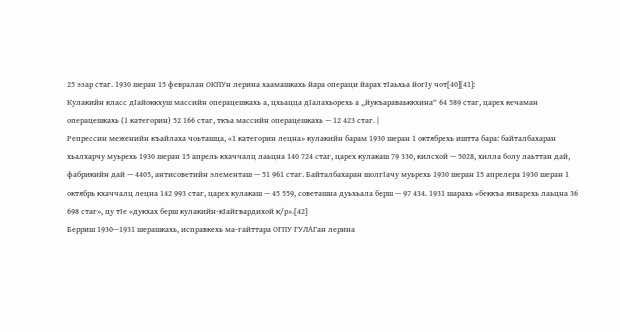25 эзар стаг. 1930 шеран 15 февралан ОКПУн лерина хаамашкахь йара операци йарах тӀаьхьа йогӀу чот[40][41]:
Кулакийн класс дӀайоккхуш массийн операцешкахь а, цхьацца дӀалахьорехь а „йукъараваьккхина“ 64 589 стаг, царех кечаман операцешкахь (1 категорин) 52 166 стаг, ткъа массийн операцешкахь — 12 423 стаг. |
Репрессин меженийн къайлаха чоьташца, «1 категорин лецна» кулакийн барам 1930 шеран 1 октябрехь иштта бара: байталбахаран хьалхарчу муьрехь 1930 шеран 15 апрель кхаччалц лаьцна 140 724 стаг, царех кулакаш 79 330, килсхой — 5028, хилла болу лаьттан дай, фабрикийн дай — 4405, антисоветийн элементаш — 51 961 стаг. Байталбахаран шолгӀачу муьрехь 1930 шеран 15 апрелера 1930 шеран 1 октябрь кхаччалц лецна 142 993 стаг, царех кулакаш — 45 559, советашна дуьхьала берш — 97 434. 1931 шарахь «беккъа январехь лаьцна 36 698 стаг», цу тӀе «дукхах берш кулакийн-кӀайгвардихой к/р».[42]
Берриш 1930—1931 шерашкахь, исправкехь ма-гайттара ОГПУ ГУЛАГан лерина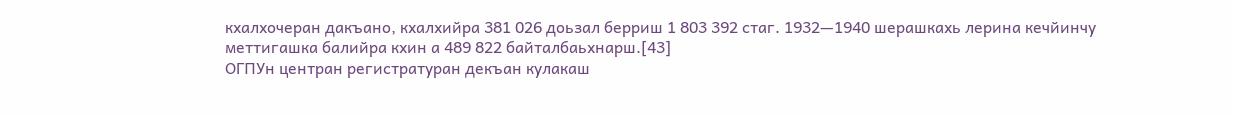кхалхочеран дакъано, кхалхийра 381 026 доьзал берриш 1 803 392 стаг. 1932—1940 шерашкахь лерина кечйинчу меттигашка балийра кхин а 489 822 байталбаьхнарш.[43]
ОГПУн центран регистратуран декъан кулакаш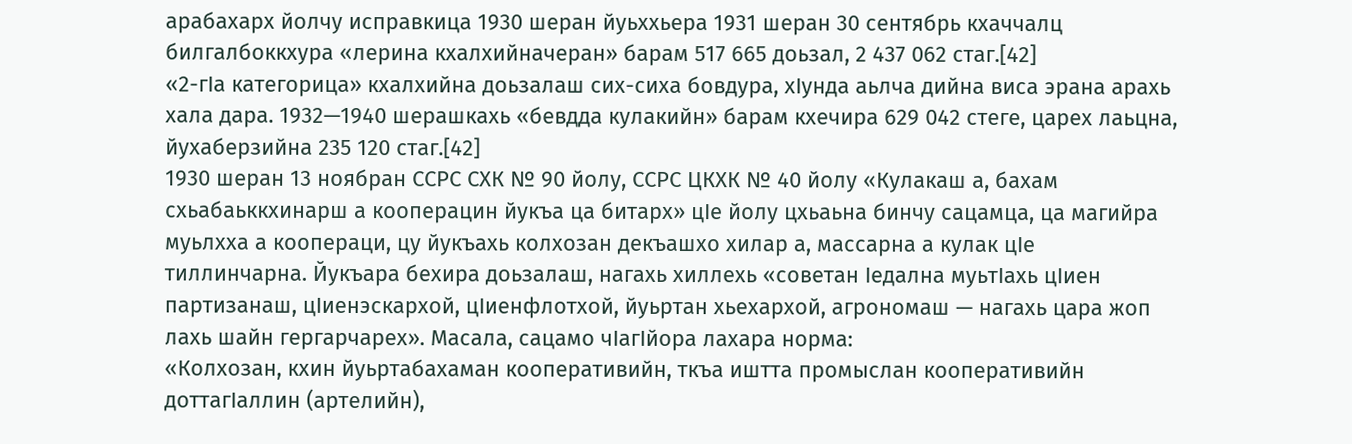арабахарх йолчу исправкица 1930 шеран йуьххьера 1931 шеран 30 сентябрь кхаччалц билгалбоккхура «лерина кхалхийначеран» барам 517 665 доьзал, 2 437 062 стаг.[42]
«2-гӀа категорица» кхалхийна доьзалаш сих-сиха бовдура, хӀунда аьлча дийна виса эрана арахь хала дара. 1932—1940 шерашкахь «бевдда кулакийн» барам кхечира 629 042 стеге, царех лаьцна, йухаберзийна 235 120 стаг.[42]
1930 шеран 13 ноябран ССРС СХК № 90 йолу, ССРС ЦКХК № 40 йолу «Кулакаш а, бахам схьабаьккхинарш а кооперацин йукъа ца битарх» цӀе йолу цхьаьна бинчу сацамца, ца магийра муьлхха а коопераци, цу йукъахь колхозан декъашхо хилар а, массарна а кулак цӀе тиллинчарна. Йукъара бехира доьзалаш, нагахь хиллехь «советан Ӏедална муьтӀахь цӀиен партизанаш, цӀиенэскархой, цӀиенфлотхой, йуьртан хьехархой, агрономаш — нагахь цара жоп лахь шайн гергарчарех». Масала, сацамо чӀагӀйора лахара норма:
«Колхозан, кхин йуьртабахаман кооперативийн, ткъа иштта промыслан кооперативийн доттагӀаллин (артелийн),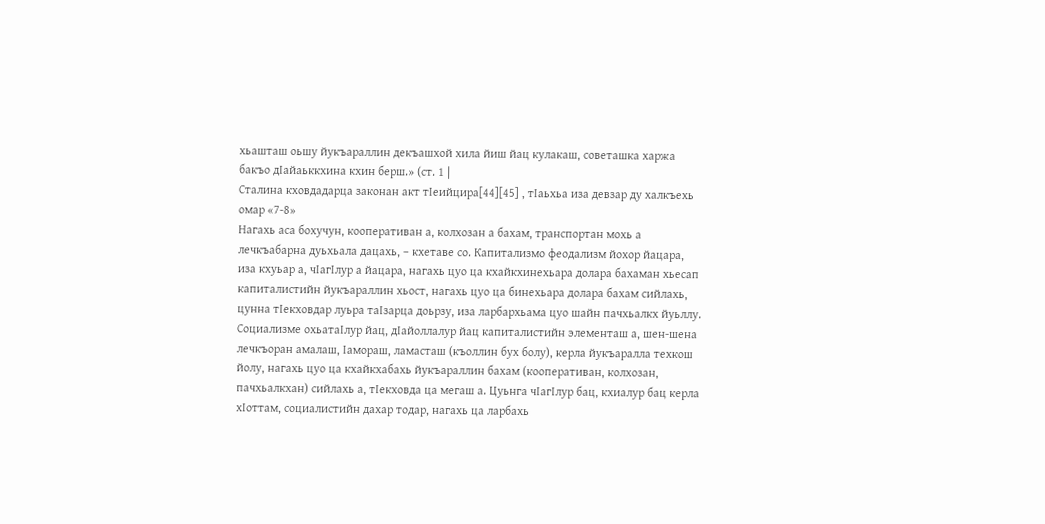хьашташ оьшу йукъараллин декъашхой хила йиш йац кулакаш, советашка харжа бакъо дӀайаьккхина кхин берш.» (ст. 1 |
Сталина кховдадарца законан акт тӀеийцира[44][45] , тӀаьхьа иза девзар ду халкъехь омар «7-8»
Нагахь аса бохучун, кооперативан а, колхозан а бахам, транспортан мохь а лечкъабарна дуьхьала дацахь, – кхетаве со. Капитализмо феодализм йохор йацара, иза кхуьар а, чӀагӀлур а йацара, нагахь цуо ца кхайкхинехьара долара бахаман хьесап капиталистийн йукъараллин хьост, нагахь цуо ца бинехьара долара бахам сийлахь, цунна тӀекховдар луьра таӀзарца доьрзу, иза ларбархьама цуо шайн пачхьалкх йуьллу. Социализме охьатаӀлур йац, дӀайоллалур йац капиталистийн элементаш а, шен-шена лечкъоран амалаш, Ӏамораш, ламасташ (къоллин бух болу), керла йукъаралла техкош йолу, нагахь цуо ца кхайкхабахь йукъараллин бахам (кооперативан, колхозан, пачхьалкхан) сийлахь а, тӀекховда ца мегаш а. Цуьнга чӀагӀлур бац, кхиалур бац керла хӀоттам, социалистийн дахар тодар, нагахь ца ларбахь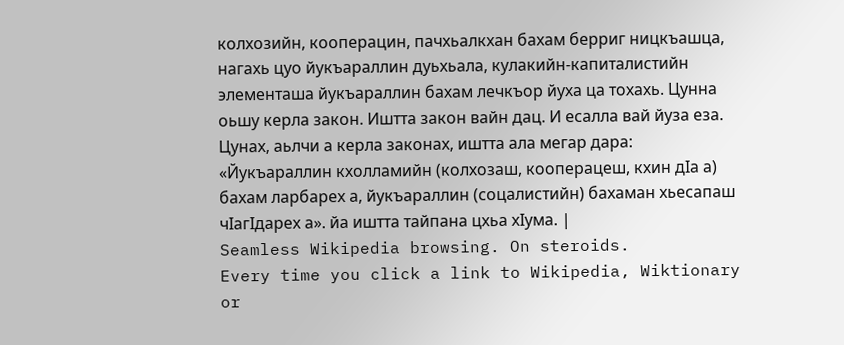колхозийн, кооперацин, пачхьалкхан бахам берриг ницкъашца, нагахь цуо йукъараллин дуьхьала, кулакийн-капиталистийн элементаша йукъараллин бахам лечкъор йуха ца тохахь. Цунна оьшу керла закон. Иштта закон вайн дац. И есалла вай йуза еза. Цунах, аьлчи а керла законах, иштта ала мегар дара: «Йукъараллин кхолламийн (колхозаш, кооперацеш, кхин дӀа а) бахам ларбарех а, йукъараллин (соцалистийн) бахаман хьесапаш чӀагӀдарех а». йа иштта тайпана цхьа хӀума. |
Seamless Wikipedia browsing. On steroids.
Every time you click a link to Wikipedia, Wiktionary or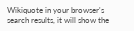Wikiquote in your browser's search results, it will show the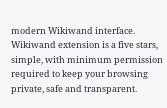modern Wikiwand interface.
Wikiwand extension is a five stars, simple, with minimum permission required to keep your browsing private, safe and transparent.